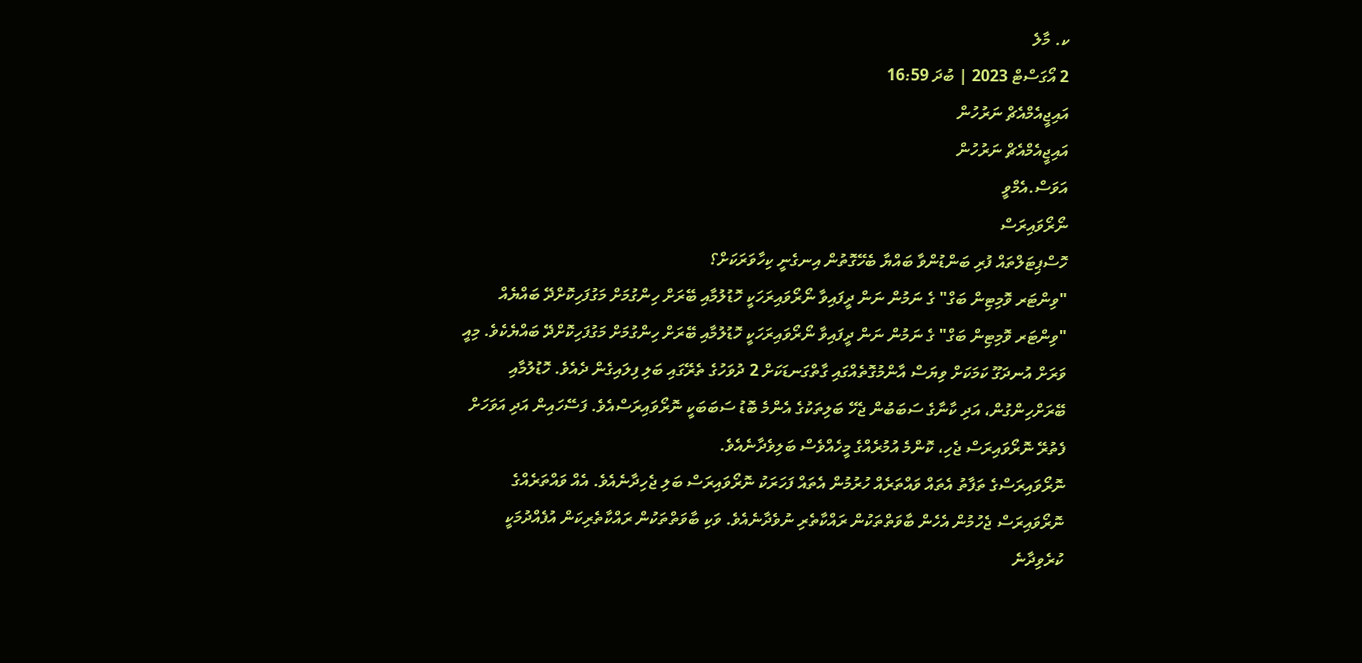ކ. މާލެ
2 އޯގަސްޓް 2023 | ބުދަ 16:59
އައިޖީއެމްއެޗް ނަރުހުން
އައިޖީއެމްއެޗް ނަރުހުން
އަވަސް.އެމްވީ
ނޯރޯވައިރަސް
ހޮސްޕިޓަލްތައް ފުރި ބަންޑުންވާ ބައްޔާ ބެހޭގޮތުން އިނގެނީ ކިހާވަރަކަށް؟
"ވިންޓަރ ވޮމިޓިން ބަގް" ގެ ނަމުން ނަން ދީފައިވާ ނޯރޯވައިރަހަކީ ހޮޑުލުމާއި ބޭރަށް ހިންގުމަށް މަގުފަހިކޮށްދޭ ބައްޔެއް
"ވިންޓަރ ވޮމިޓިން ބަގް" ގެ ނަމުން ނަން ދީފައިވާ ނޯރޯވައިރަހަކީ ހޮޑުލުމާއި ބޭރަށް ހިންގުމަށް މަގުފަހިކޮށްދޭ ބައްޔެކެވެ. މިއީ ވަރަށް އުނދަގޫ ކަމަކަށް ވިޔަސް އާންމުގޮތެއްގައި ގާތްގަނޑަކަށް 2 ދުވަހުގެ ތެރޭގައި ބަލި ފިލައިގެން ދެއެވެ. ހޮޑުލުމާއި ބޭރަށްހިންގުން، އަދި ކާނާގެ ސަބަބުން ޖެހޭ ބަލިތަކުގެ އެންމެ ބޮޑު ސަބަބަކީ ނޮރޯވައިރަސްއެވެ. ފަސޭހައިން އަދި އަވަހަށް ފެތުރޭ ނޮރޯވައިރަސް ޖެހި، ކޮންމެ އުމުރެއްގެ މީހެއްވެސް ބަލިވެދާނެއެވެ.
ނޮރޯވައިރަސްގެ ތަފާތު އެތައް ވައްތަރެއް ހުރުމުން އެތައް ފަހަރަކު ނޮރޯވައިރަސް ބަލި ޖެހިދާނެއެވެ. އެއް ވައްތަރެއްގެ ނޮރޯވައިރަސް ޖެހުމުން އެހެން ބާވަތްތަކުން ރައްކާތެރި ނުވެދާނެއެވެ. ވަކި ބާވަތްތަކުން ރައްކާތެރިކަން އުފެއްދުމަކީ ކުރެވިދާނެ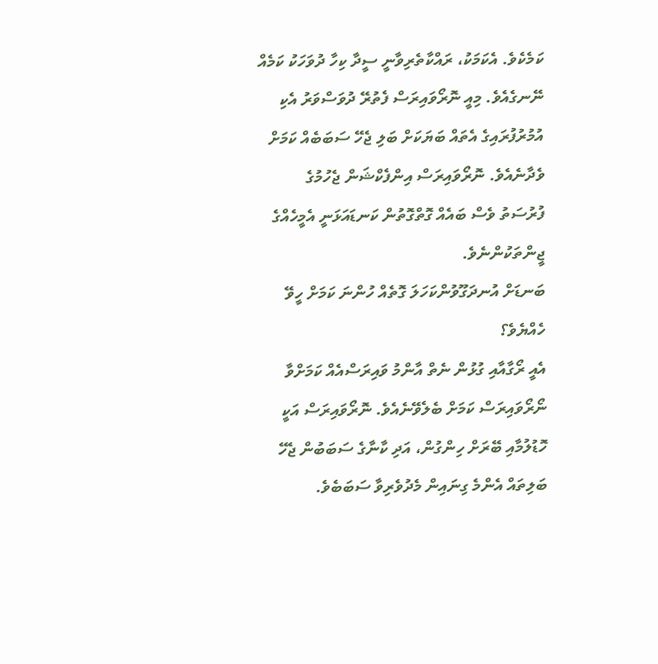ކަމެކެވެ. އެކަމަކު، ރައްކާތެރިވާނީ ސީދާ ކިހާ ދުވަހަކު ކަމެއް ނޭނގެއެވެ. މިއީ ނޮރޯވައިރަސް ފެތުރޭ ދުވަސްވަރު އެކި އުމުރުފުރައިގެ އެތައް ބަޔަކަށް ބަލި ޖެހޭ ސަބަބެއް ކަމަށް ވެދާނެއެވެ. ނޮރޯވައިރަސް އިންފެކްޝަން ޖެހުމުގެ ފުރުސަތު ވެސް ބައެއް ގޮތްގޮތުން ކަނޑައަޅަނީ އެމީހެއްގެ ޖީންތަކުންނެވެ.
ބަނޑަށް އުނދަގޫވުންކަހަލަ ގޮތެއް ހުންނަ ކަމަށް ހީވޭ ހެއްޔެވެ؟
އެއީ ރޯގާއާއި ގުޅުން ނެތް އާންމު ވައިރަސްއެއް ކަމަށްވާ ނޯރޯވައިރަސް ކަމަށް ބެލެވޭނެއެވެ. ނޮރޯވައިރަސް އަކީ ހޮޑުލުމާއި ބޭރަށް ހިންގުން، އަދި ކާނާގެ ސަބަބުން ޖެހޭ ބަލިތައް އެންމެ ގިނައިން މެދުވެރިވާ ސަބަބެވެ.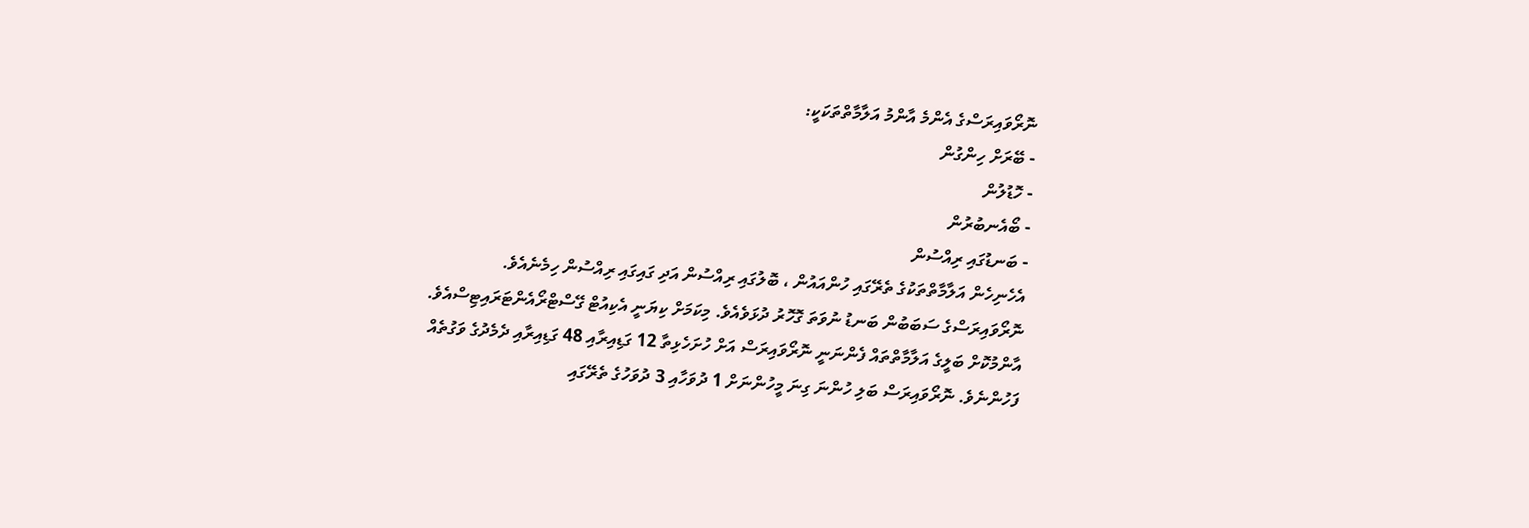ނޮރޯވައިރަސްގެ އެންމެ އާންމު އަލާމާތްތަކަކީ:
- ބޭރަށް ހިންގުން
- ހޮޑުލުން
- ބޯއެނބުރުން
- ބަނޑުގައި ރިއްސުން
އެހެނިހެން އަލާމާތްތަކުގެ ތެރޭގައި ހުންއައުން ، ބޮލުގައި ރިއްސުން އަދި ގައިގައި ރިއްސުން ހިމެނެއެވެ.
ނޮރޯވައިރަސްގެ ސަބަބުން ބަނޑު ނުވަތަ ގޮހޮރު ދުޅަވެއެވެ. މިކަމަށް ކިޔަނީ އެކިއުޓް ގޭސްޓްރޯއެންޓަރައިޓިސްއެވެ.
އާންމުކޮށް ބަލީގެ އަލާމާތްތައް ފެންނަނީ ނޮރޯވައިރަސް އަށް ހުށަހެޅިތާ 12 ގަޑިއިރާއި 48 ގަޑިއިރާއި ދެމެދުގެ ވަގުތެއް ފަހުންނެވެ. ނޮރޯވައިރަސް ބަލި ހުންނަ ގިނަ މީހުންނަށް 1 ދުވަހާއި 3 ދުވަހުގެ ތެރޭގައި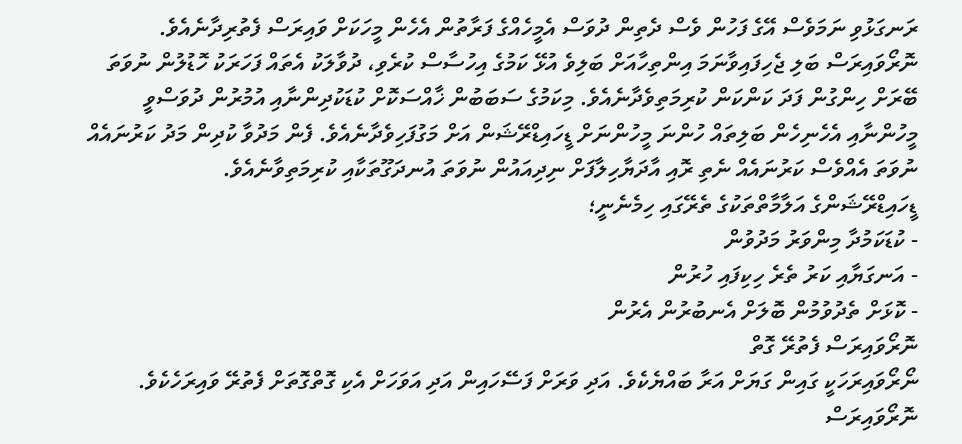ރަނގަޅުވި ނަމަވެސް އޭގެ ފަހުން ވެސް ދެތިން ދުވަސް އެމީހެއްގެ ފަރާތުން އެހެން މީހަކަށް ވައިރަސް ފެތުރިދާނެއެވެ.
ނޮރޯވައިރަސް ބަލި ޖެހިފައިވާނަމަ އިންތިހާއަށް ބަލިވެ އުޅޭ ކަމުގެ އިހުސާސް ކުރެވި، ދުވާލަކު އެތައް ފަހަރަކު ހޮޑުލުން ނުވަތަ ބޭރަށް ހިންގުން ފަދަ ކަންކަން ކުރިމަތިވެދާނެއެވެ. މިކަމުގެ ސަބަބުން ޚާއްސަކޮށް ކުޑަކުދިންނާއި އުމުރުން ދުވަސްވީ މީހުންނާއި އެހެނިހެން ބަލިތައް ހުންނަ މީހުންނަށް ޑީހައިޑްރޭޝަން އަށް މަގުފަހިވެދާނެއެވެ. ފެން މަދުވާ ކުދިން މަދު ކަރުނައެއް ނުވަތަ އެއްވެސް ކަރުނައެއް ނެތި ރޮއި އާދަޔާހިލާފަށް ނިދިއައުން ނުވަތަ އުނދަގޫތަކާއި ކުރިމަތިވާނެއެވެ.
ޑީހައިޑްރޭޝަންގެ އަލާމާތްތަކުގެ ތެރޭގައި ހިމެނެނީ؛
- ކުޑަކަމުދާ މިންވަރު މަދުވުން
- އަނގަޔާއި ކަރު ތެރެ ހިކިފައި ހުރުން
- ކޮޅަށް ތެދުވުމުން ބޮލަށް އެނބުރުން އެރުން
ނޮރޯވައިރަސް ފެތުރޭ ގޮތް
ނޯރޯވައިރަހަކީ ގައިން ގަޔަށް އަރާ ބައްޔެކެވެ. އަދި ވަރަށް ފަސޭހައިން އަދި އަވަހަށް އެކި ގޮތްގޮތަށް ފެތުރޭ ވައިރަހެކެވެ.
ނޮރޯވައިރަސް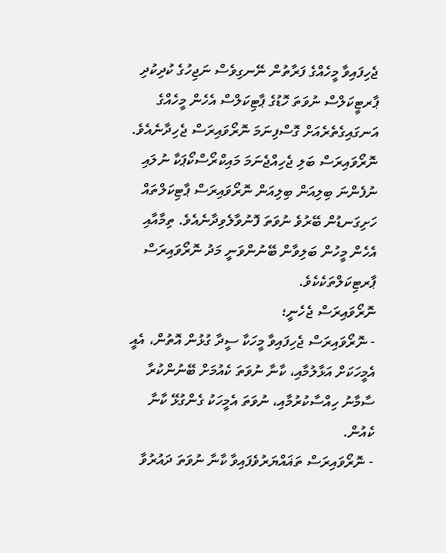ޖެހިފައިވާ މީހެއްގެ ފަރާތުން ނޭނގިވެސް ނަޖިހުގެ ކުދިކުދި ޕާރޓީކަލްސް ނުވަތަ ހޮޑުގެ ޕާޓިކަލްސް އެހެން މީހެއްގެ އަނގައިގެތެރެއަށް ގޮސްފިނަމަ ނޮރޯވައިރަސް ޖެހިދާނެއެވެ. ނޮރޯވައިރަސް ބަލި ޖެހިއްޖެނަމަ މައިކްރޯސްކޯޕަކާ ނުލައި ނުފެންނަ ބިލިއަން ބިލިއަން ނޮރޯވައިރަސް ޕާޓިކަލްތައް ހަށިގަނޑުން ބޭރުވެ ނުވަތަ ފޮނުވާލެވިދާނެއެވެ. ތިމާއާއި އެހެން މީހުން ބަލިވާން ބޭނުންވަނީ މަދު ނޮރޯވައިރަސް ޕާރޓިކަލްތަކެކެވެ.
ނޮރޯވައިރަސް ޖެހެނީ؛
- ނޮރޯވައިރަސް ޖެހިފައިވާ މީހަކާ ސީދާ ގުޅުން އޮތުން، އެއީ އެމީހަކަށް އަޅާލުމާއި، ކާނާ ނުވަތަ ކެއުމަށް ބޭނުންކުރާ ސާމާނު ހިއްސާކުރުމާއި، ނުވަތަ އެމީހަކު ގެންގުޅޭ ކާނާ ކެއުން.
- ނޮރޯވައިރަސް ތަޣައްޔަރުވެފައިވާ ކާނާ ނުވަތަ ދައުރުވާ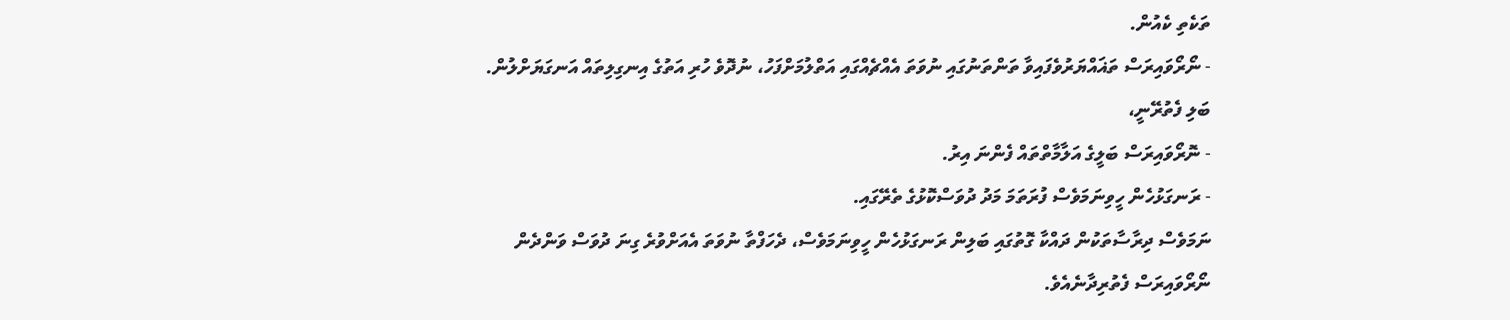ތަކެތި ކެއުން.
- ނޯރޯވައިރަސް ތަޣައްޔަރުވެފައިވާ ތަންތަނުގައި ނުވަތަ އެއްޗެއްގައި އަތްލުމަށްފަހު، ނުދޮވެ ހުރި އަތުގެ އިނގިލިތައް އަނގަޔަށްލުން.
ބަލި ފެތުރޭނީ،
- ނޮރޯވައިރަސް ބަލީގެ އަލާމާތްތައް ފެންނަ އިރު.
- ރަނގަޅުހެން ހީވިނަމަވެސް ފުރަތަމަ މަދު ދުވަސްކޮޅުގެ ތެރޭގައި.
ނަމަވެސް ދިރާސާތަކުން ދައްކާ ގޮތުގައި ބަލިން ރަނގަޅުހެން ހީވިނަމަވެސް، ދެހަފްތާ ނުވަތަ އެއަށްވުރެ ގިނަ ދުވަސް ވަންދެން ނޯރޯވައިރަސް ފެތުރިދާނެއެވެ.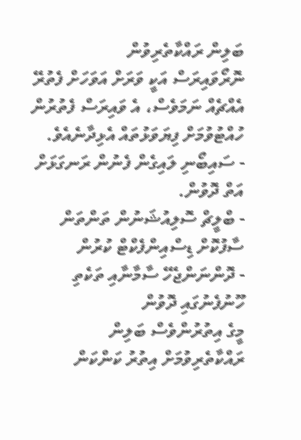ބަލިން ރައްކާތެރިވުން
ނޮރޯވައިރަސް އަކީ ވަރަށް އަވަހަށް ފެތުރޭ އެއްޗެއް ނަމަވެސް، އެ ވައިރަސް ފެތުރުން ހުއްޓުވުމަށް ފިޔަވަޅުތައް އެޅިދާނެއެވެ.
- ސައިބޯނި ލައިގެން ފެނުން ރަނގަޅަށް އަތް ދޮވުން.
- ބްލީޗް ސޮލިއުޝަނުން ތަންތަން ސާފުކޮށް ޑިސްއިންފެކްޓް ކުރުން
- ދޮންނަންޖެހޭ ސާމާނާއި ތަކެތި ހޫނުފެނުގައި ދޮވުން
މީގެ އިތުރުންވެސް ބަލިން ރައްކާތެރިވުމަށް އިތުރު ކަންކަން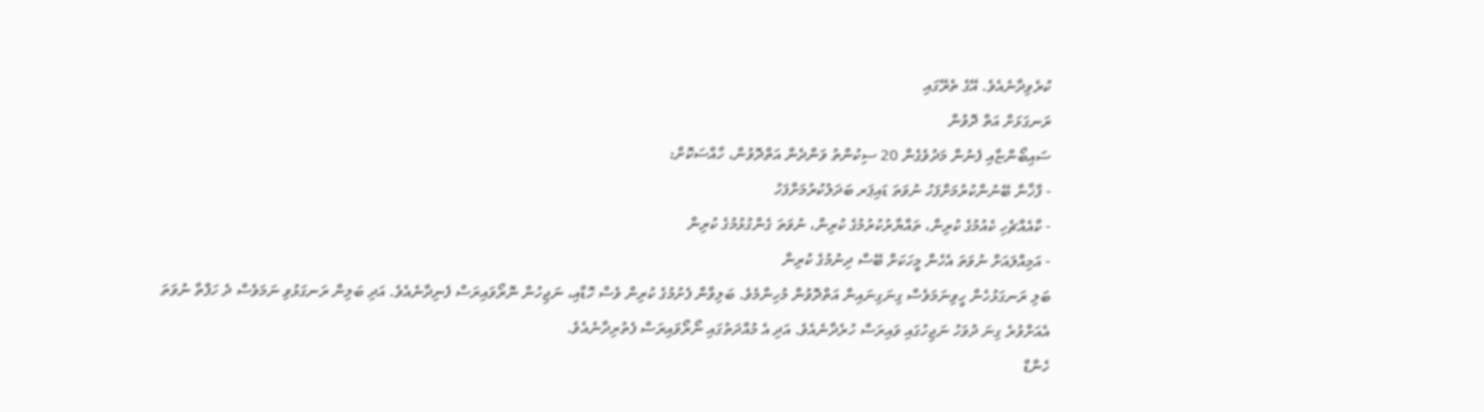ކުރެވިދާނެއެވެ. އޭގެ ތެރޭގައި
ރަނގަޅަށް އަތް ދޮވުން
ސައިބޯންޏާއި ފެނުން މަދުވެގެން 20 ސިކުންތު ވަންދެން އަތްދޮވުން، ހާއްސަކޮށް:
- ފާޚާނާ ބޭނުންކުރުމަށްފަހު ނުވަތަ ޑައިޕަރ ބަދަލުކުރުމަށްފަހު
- ކާއެއްޗެހި ކެއުމުގެ ކުރިން، ތައްޔާރުކުރުމުގެ ކުރިން، ނުވަތަ ގެންގުޅުމުގެ ކުރިން
- އަމިއްލައަށް ނުވަތަ އެހެން މީހަކަށް ބޭސް ދިނުމުގެ ކުރިން
ބަލި ރަނގަޅުހެން ހީވިނަމަވެސް ގިނަގިނައިން އަތްދޮވުން މުހިންމެވެ. ބަލިވާން ފެށުމުގެ ކުރިން ވެސް ހޮޑާއި، ނަޖިހުން ނޮރޯވައިރަސް ފެނިދާނެއެވެ. އަދި ބަލިން ރަނގަޅުވި ނަމަވެސް ދެ ހަފްތާ ނުވަތަ އެއަށްވުރެ ގިނަ ދުވަހު ނަޖިހުގައި ވައިރަސް ހުރެދާނެއެވެ. އަދި އެ މުއްދަތުގައި ނޯރޯވައިރަސް ފެތުރިދާނެއެވެ.
ހެންޑް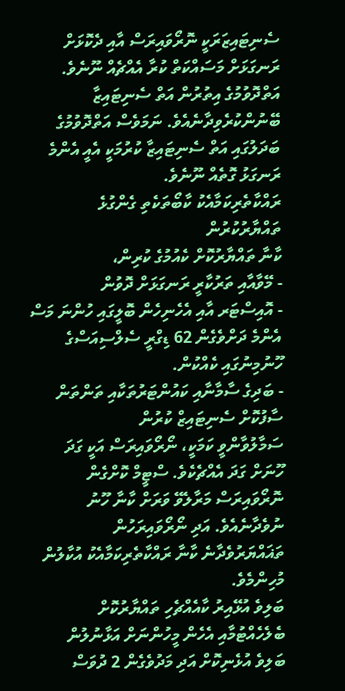ސެނިޓައިޒަރަކީ ނޮރޯވައިރަސް އާއި ދެކޮޅަށް ރަނގަޅަށް މަސައްކަތް ކުރާ އެއްޗެއް ނޫނެވެ. އަތްދޮވުމުގެ އިތުރުން އަތް ސެނިޓައިޒާ ބޭނުންކުރެވިދާނެއެވެ. ނަމަވެސް އަތްދޮވުމުގެ ބަދަލުގައި އަތް ސެނިޓައިޒާ ކުރުމަކީ އެއީ އެންމެ ރަނގަޅު ގޮތެއް ނޫނެވެ.
ރައްކާތެރިކަމާއެކު ކާބޯތަކެތި ގެންގުޅެ ތައްޔާރުކުރުން
ކާނާ ތައްޔާރުކޮށް ކެއުމުގެ ކުރިން،
- މޭވާއާއި ތަރުކާރީ ރަނގަޅަށް ދޮވުން
- އޮއިސްޓަރ އާއި އެހެނިހެން ބޮލީގައި ހުންނަ މަސް އެންމެ ދަށްވެގެން 62 ޑިގްރީ ސެލްސިއަސްގެ ހޫނުމިނުގައި ކެއްކުން.
- ބަދިގެ ސާމާނާއި ކައުންޓަރުތަކާއި ތަންތަން ސާފުކޮށް ސެނިޓައިޒް ކުރުން
ސަމާލުވާންވީ ކަމަކީ، ނޯރޯވައިރަސް އަކީ ގަދަ ހޫނަށް ގަދަ އެއްޗެކެވެ. ސްޓީމް ކޮށްގެން ނޮރޯވައިރަސް މަރާލެވޭ ވަރަށް ކާނާ ހޫނު ނުވެދާނެއެވެ. އަދި ނޯރޯވައިރަހުން ތަޣައްޔަރުވެދާނެ ކާނާ ރައްކާތެރިކަމާއެކު އުކާލުން މުހިންމެވެ.
ބަލިވެ އުޅޭއިރު ކާއެއްޗެހި ތައްޔާރުކޮށް ބެލެހެއްޓުމާއި އެހެން މީހުންނަށް އަޅާނުލުން
ބަލިވެ އުޅެނިކޮށް އަދި މަދުވެގެން 2 ދުވަސް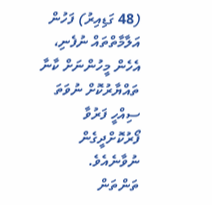(48 ގަޑިއިރު) ފަހުން އަލާމާތްތައް ނުފެނި، އެހެން މީހުންނަށް ކާނާ ތައްޔާރުކޮށް ނުވަތަ ސިއްހީ ފަރުވާ ފޯރުކޮށްދީގެން ނުވާނެއެވެ.
ތަންތަން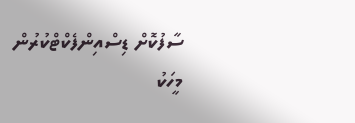ސާފުކޮށް ޑިސްއިންފެކްޓްކުރުން
މީހަކު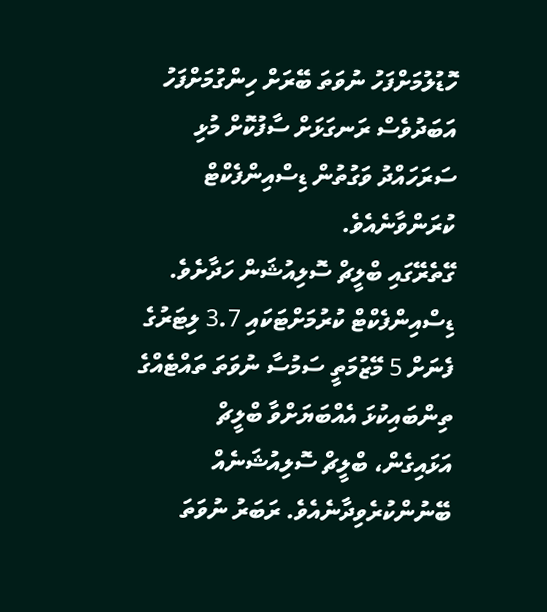ހޮޑުލުމަށްފަހު ނުވަތަ ބޭރަށް ހިންގުމަށްފަހު އަބަދުވެސް ރަނގަޅަށް ސާފުކޮށް މުޅި ސަރަހައްދު ވަގުތުން ޑިސްއިންފެކްޓް ކުރަންވާނެއެވެ.
ގޭތެރޭގައި ބްލީޗް ސޮލިއުޝަން ހަދާށެވެ.
ޑިސްއިންފެކްޓް ކުރުމަށްޓަކައި 3.7 ލިޓަރުގެ ފެނަށް 5 މޭޒުމަތީ ސަމުސާ ނުވަތަ ތައްޓެއްގެ ތިންބައިކުޅަ އެއްބަޔަށްވާ ބްލީޗް އަޅައިގެން، ބްލީޗް ސޮލިއުޝަނެއް ބޭނުންކުރެވިދާނެއެވެ. ރަބަރު ނުވަތަ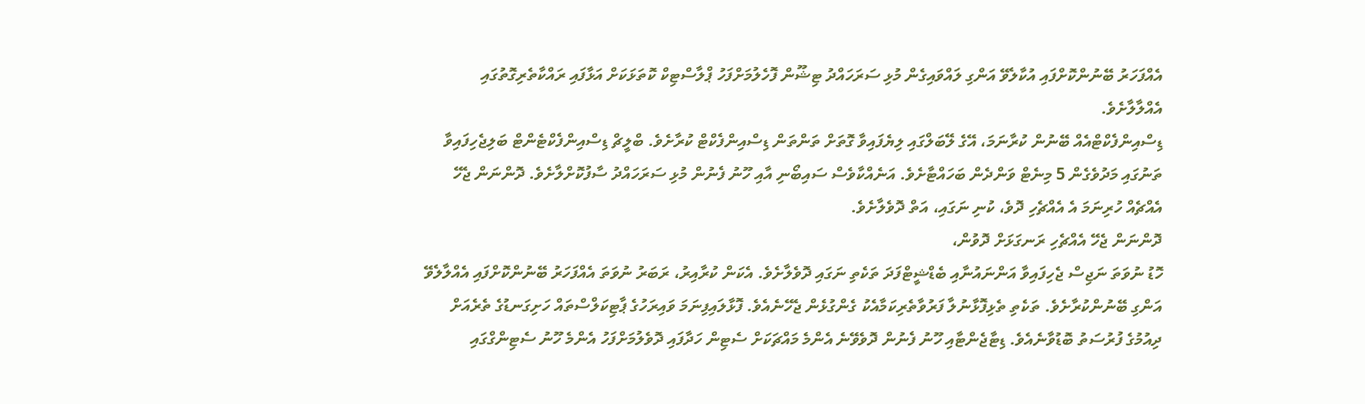އެއްފަހަރު ބޭނުންކޮށްފައި އުކާލެވޭ އަންގި ލައްވައިގެން މުޅި ސަރަހައްދު ޓިޝޫން ފޮހެލުމަށްފަހު ޕްލާސްޓިކް ކޮތަޅަކަށް އަޅާފައި ރައްކާތެރިގޮތުގައި އެއްލާލާށެވެ.
ޑިސްއިންފެކްޓްއެއް ބޭނުން ކުރާނަމަ، އޭގެ ލޭބަލްގައި ލިޔެފައިވާ ގޮތަށް ތަންތަން ޑިސްއިންފެކްޓް ކުރާށެވެ. ބްލީޗް ޑިސްއިންފެކްޓެންޓް ބަލިޖެހިފައިވާ ތަނުގައި މަދުވެގެން 5 މިނެޓް ވަންދެން ބަހައްޓާށެވެ. އަނެއްކާވެސް ސައިބޯނި އާއި ހޫނު ފެނުން މުޅި ސަރަހައްދު ސާފުކޮށްލާށެވެ. ދޮންނަން ޖެހޭ އެއްޗެއް ހުރިނަމަ އެ އެއްޗެހި ދޮވެ، ކުނި ނަގައި، އަތް ދޮވެލާށެވެ.
ދޮންނަން ޖެހޭ އެއްޗެހި ރަނގަޅަށް ދޮވުން،
ހޮޑު ނުވަތަ ނަޖިސް ޖެހިފައިވާ އަންނައުނާއި ބެޑްޝީޓްފަދަ ތަކެތި ނަގައި ދޮވެލާށެވެ. އެކަން ކުރާއިރު، ރަބަރު ނުވަތަ އެއްފަހަރު ބޭނުންކޮށްފައި އެއްލާލެވޭ އަންގި ބޭނުންކުރާށެވެ. ތަކެތި ތެޅިފޮޅާނުލާ ފަރުވާތެރިކަމާއެކު ގެންގުޅެން ޖެހޭނެއެވެ. ފޮޅާލައިފިނަމަ ވައިރަހުގެ ޕާޓިކަލްސްތައް ހަށިގަނޑުގެ ތެރެއަށް ދިއުމުގެ ފުރުސަތު ބޮޑުވާނެއެވެ. ޑިޓާޖެންޓާއި ހޫނު ފެނުން ދޮވެވޭނެ އެންމެ މައްޗަކަށް ސެޓިން ހަދާފައި ދޮވެލުމަށްފަހު އެންމެ ހޫނު ސެޓިންގްގައި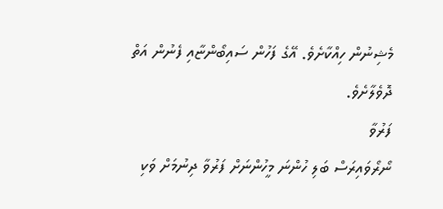މެޝިނުން ހިއްކާށެވެ. އޭގެ ފަހުން ސައިބޯންޏާއި ފެނުން އަތް ދޮވެލާށެވެ.
ފަރުވާ
ނޯރޯވައިރަސް ބަލި ހުންނަ މީހުންނަށް ފަރުވާ ދިނުމަށް ވަކި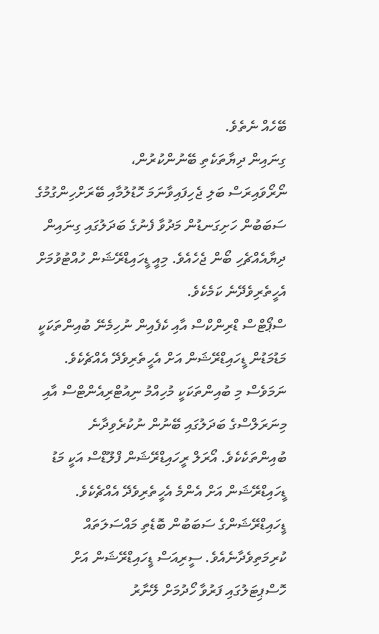ބޭހެއް ނެތެވެ.
ގިނައިން ދިޔާތަކެތި ބޭނުންކުރުން،
ނޯރޯވައިރަސް ބަލި ޖެހިފައިވާނަމަ ހޮޑުލުމާއި ބޭރަށްހިންގުމުގެ ސަބަބުން ހަށިގަނޑުން މަދުވާ ފެނުގެ ބަދަލުގައި ގިނައިން ދިޔާއެއްޗެހި ބޯން ޖެހެއެވެ. މިއީ ޑީހައިޑްރޭޝަން ހުއްޓުވުމަށް އެހީތެރިވެދޭނެ ކަމެކެވެ.
ސްޕޯޓްސް ޑްރިންކްސް އާއި ކެފެއިން ނުހިމެނޭ ބުއިންތަކަކީ މަޑުމަޑުން ޑީހައިޑްރޭޝަން އަށް އެހީތެރިވެދޭ އެއްޗެކެވެ. ނަމަވެސް މި ބުއިންތަކަކީ މުހިއްމު ނިއުޓްރިއެންޓްސް އާއި މިނަރަލްސްގެ ބަދަލުގައި ބޭނުން ނުކުރެވިދާނެ ބުއިންތަކެކެވެ. އޯރަލް ރީހައިޑްރޭޝަން ފްލޫޑްސް އަކީ މަޑު ޑީހައިޑްރޭޝަން އަށް އެންމެ އެހީތެރިވެދޭ އެއްޗެކެވެ.
ޑީހައިޑްރޭޝަންގެ ސަބަބުން ބޮޑެތި މައްސަލަތައް ކުރިމަތިވެދާނެއެވެ. ސީރިއަސް ޑީހައިޑްރޭޝަން އަށް ހޮސްޕިޓަލުގައި ފަރުވާ ހޯދުމަށް ލޭނާރު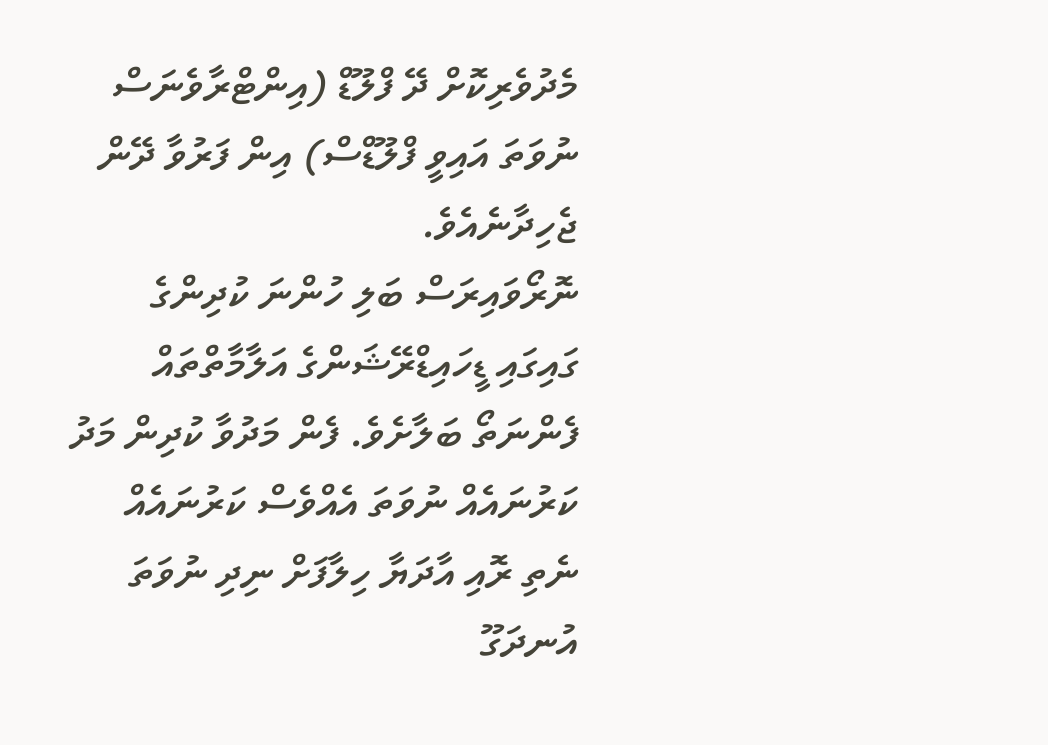މެދުވެރިކޮށް ދޭ ފްލޫޑް (އިންޓްރާވެނަސް ނުވަތަ އައިވީ ފްލޫޑްސް) އިން ފަރުވާ ދޭން ޖެހިދާނެއެވެ.
ނޮރޯވައިރަސް ބަލި ހުންނަ ކުދިންގެ ގައިގައި ޑީހައިޑްރޭޝަންގެ އަލާމާތްތައް ފެންނަތޯ ބަލާށެވެ. ފެން މަދުވާ ކުދިން މަދު ކަރުނައެއް ނުވަތަ އެއްވެސް ކަރުނައެއް ނެތި ރޮއި އާދަޔާ ހިލާފަށް ނިދި ނުވަތަ އުނދަގޫ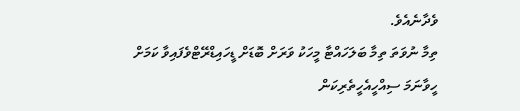ވެދާނެއެވެ.
ތިމާ ނުވަތަ ތިމާ ބަލަހައްޓާ މީހަކު ވަރަށް ބޮޑަށް ޑީހައިޑްރޭޓްވެފައިވާ ކަމަށް ހީވާނަމަ ސިއްހީއެހީތެރިކަން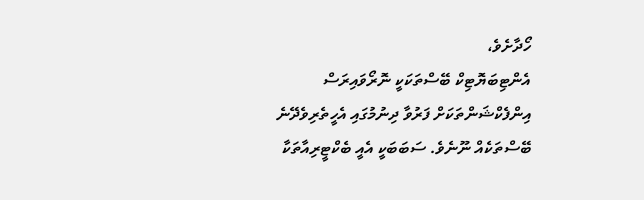ހޯދާށެވެ،
އެންޓިބަޔޮޓިކް ބޭސްތަކަކީ ނޮރޯވައިރަސް އިންފެކްޝަންތަކަށް ފަރުވާ ދިނުމުގައި އެހީތެރިވެދޭނެ ބޭސްތަކެއް ނޫނެވެ. ސަބަބަކީ އެއީ ބެކްޓީރިއާތަކާ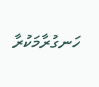ހަނގުރާމަކުރާ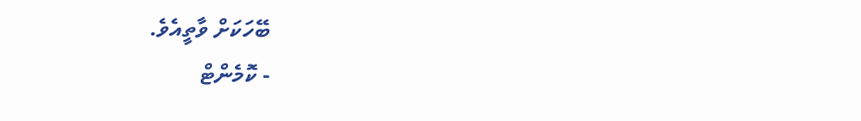ބޭހަކަށް ވާތީއެވެ.
- ކޮމެންޓް